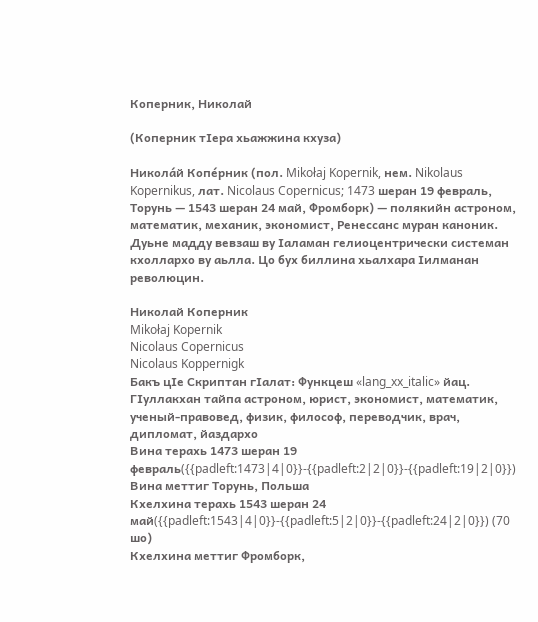Коперник, Николай

(Коперник тӀера хьажжина кхуза)

Никола́й Копе́рник (пол. Mikołaj Kopernik, нем. Nikolaus Kopernikus, лат. Nicolaus Copernicus; 1473 шеран 19 февраль, Торунь — 1543 шеран 24 май, Фромборк) — полякийн астроном, математик, механик, экономист, Ренессанс муран каноник. Дуьне мадду вевзаш ву Ӏаламан гелиоцентрически системан кхоллархо ву аьлла. Цо бух биллина хьалхара Ӏилманан революцин.

Николай Коперник
Mikołaj Kopernik
Nicolaus Copernicus
Nicolaus Koppernigk
Бакъ цӀе Скриптан гӀалат: Функцеш «lang_xx_italic» йац.
ГӀуллакхан тайпа астроном, юрист, экономист, математик, ученый-правовед, физик, философ, переводчик, врач, дипломат, йаздархо
Вина терахь 1473 шеран 19 февраль({{padleft:1473|4|0}}-{{padleft:2|2|0}}-{{padleft:19|2|0}})
Вина меттиг Торунь, Польша
Кхелхина терахь 1543 шеран 24 май({{padleft:1543|4|0}}-{{padleft:5|2|0}}-{{padleft:24|2|0}}) (70 шо)
Кхелхина меттиг Фромборк,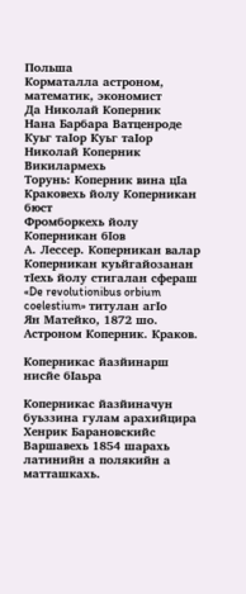Польша
Корматалла астроном, математик, экономист
Да Николай Коперник
Нана Барбара Ватценроде
Куьг таӀор Куьг таӀор
Николай Коперник Викилармехь
Торунь: Коперник вина цӀа
Краковехь йолу Коперникан бюст
Фромборкехь йолу Коперникан бӀов
А. Лессер. Коперникан валар
Коперникан куьйгайозанан тӀехь йолу стигалан сфераш
«De revolutionibus orbium coelestium» титулан агӀо
Ян Матейко, 1872 шо. Астроном Коперник. Краков.

Коперникас йазйинарш нисйе бӀаьра

Коперникас йазйиначун буьззина гулам арахийцира Хенрик Барановскийс Варшавехь 1854 шарахь латинийн а полякийн а матташкахь.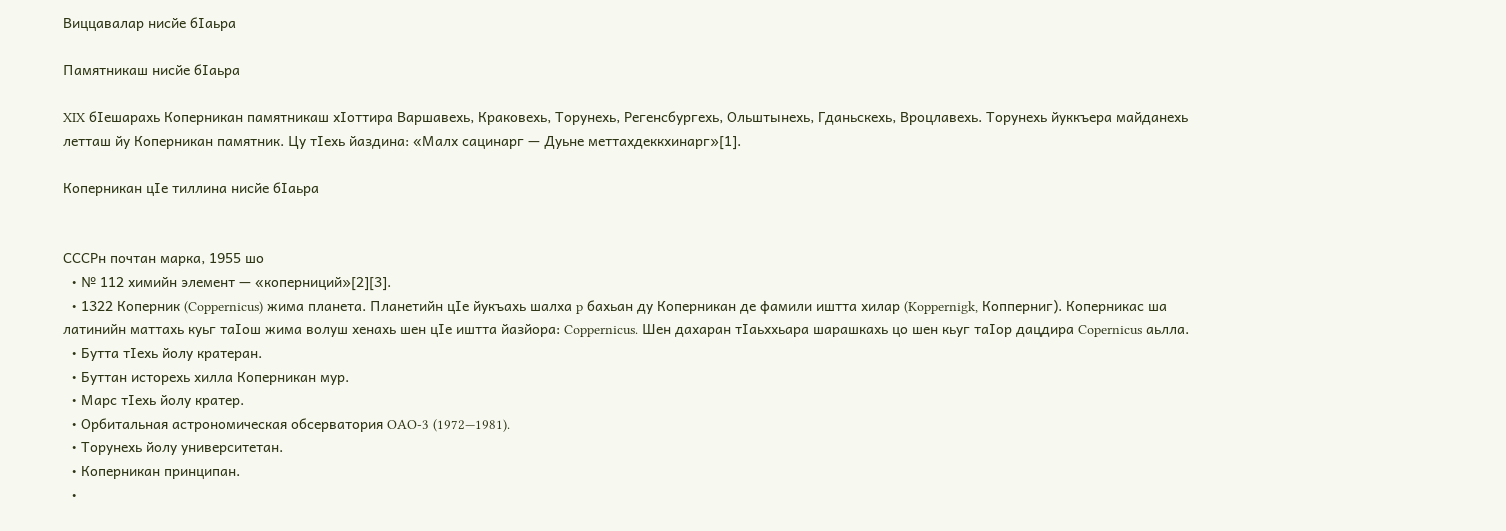Виццавалар нисйе бӀаьра

Памятникаш нисйе бӀаьра

XIX бӀешарахь Коперникан памятникаш хӀоттира Варшавехь, Краковехь, Торунехь, Регенсбургехь, Ольштынехь, Гданьскехь, Вроцлавехь. Торунехь йуккъера майданехь летташ йу Коперникан памятник. Цу тӀехь йаздина: «Малх сацинарг — Дуьне меттахдеккхинарг»[1].

Коперникан цӀе тиллина нисйе бӀаьра


СССРн почтан марка, 1955 шо
  • № 112 химийн элемент — «коперниций»[2][3].
  • 1322 Коперник (Coppernicus) жима планета. Планетийн цӀе йукъахь шалха p бахьан ду Коперникан де фамили иштта хилар (Koppernigk, Копперниг). Коперникас ша латинийн маттахь куьг таӀош жима волуш хенахь шен цӀе иштта йазйора: Coppernicus. Шен дахаран тӀаьххьара шарашкахь цо шен кьуг таӀор дацдира Copernicus аьлла.
  • Бутта тӀехь йолу кратеран.
  • Буттан исторехь хилла Коперникан мур.
  • Марс тӀехь йолу кратер.
  • Орбитальная астрономическая обсерватория OAO-3 (1972—1981).
  • Торунехь йолу университетан.
  • Коперникан принципан.
  •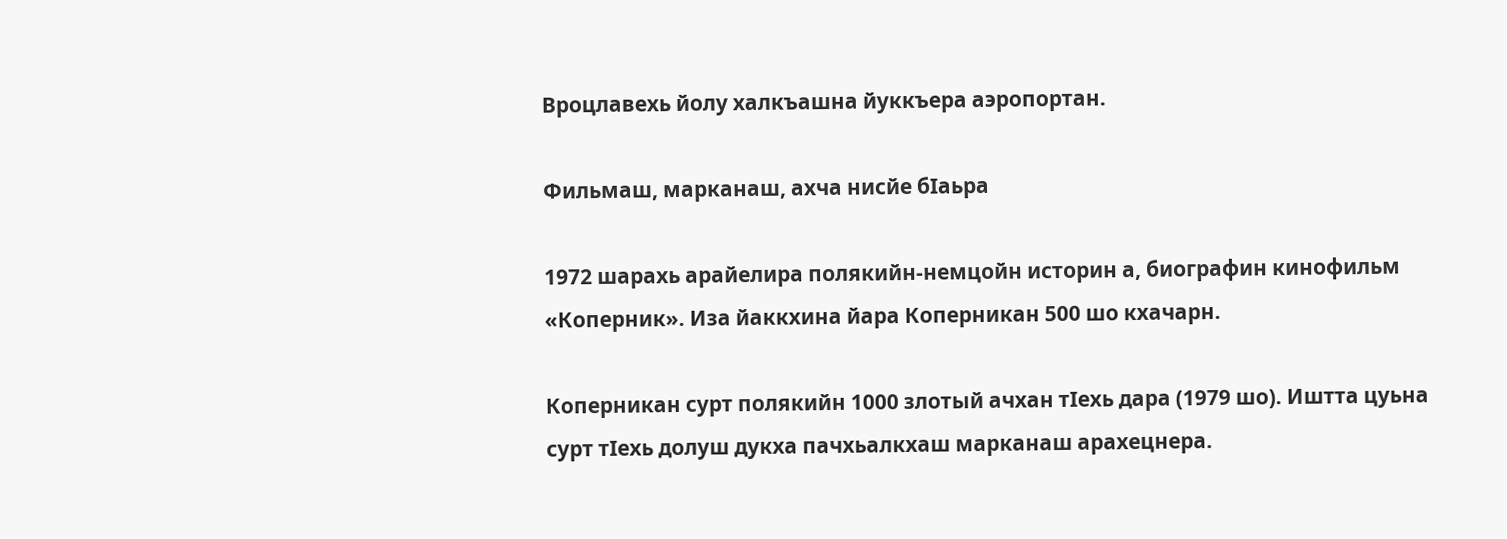Вроцлавехь йолу халкъашна йуккъера аэропортан.

Фильмаш, марканаш, ахча нисйе бӀаьра

1972 шарахь арайелира полякийн-немцойн историн а, биографин кинофильм «Коперник». Иза йаккхина йара Коперникан 500 шо кхачарн.

Коперникан сурт полякийн 1000 злотый ачхан тӀехь дара (1979 шо). Иштта цуьна сурт тӀехь долуш дукха пачхьалкхаш марканаш арахецнера.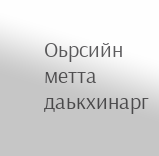Оьрсийн метта даькхинарг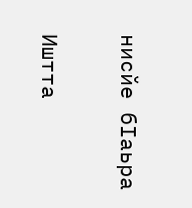нисйе бӀаьра

Иштта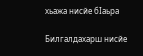хьажа нисйе бӀаьра

Билгалдахарш нисйе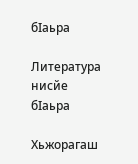бӀаьра

Литература нисйе бӀаьра

Хьжорагаш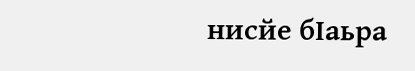нисйе бӀаьра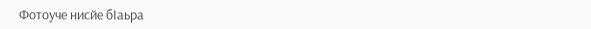Фотоуче нисйе бӀаьра